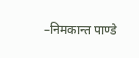–निमकान्त पाण्डे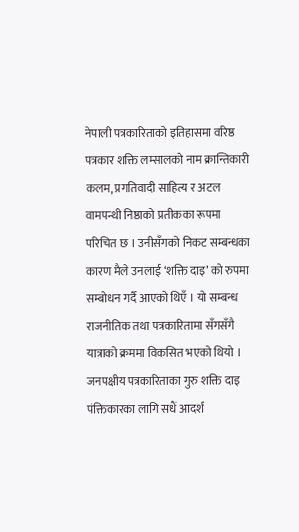नेपाली पत्रकारिताको इतिहासमा वरिष्ठ पत्रकार शक्ति लम्सालको नाम क्रान्तिकारी कलम, प्रगतिवादी साहित्य र अटल वामपन्थी निष्ठाको प्रतीकका रूपमा परिचित छ । उनीसँगको निकट सम्बन्धका कारण मैले उनलाई ‘शक्ति दाइ’ को रुपमा सम्बोधन गर्दै आएको थिएँ । यो सम्बन्ध राजनीतिक तथा पत्रकारितामा सँगसँगै यात्राको क्रममा विकसित भएको थियो । जनपक्षीय पत्रकारिताका गुरु शक्ति दाइ पंक्तिकारका लागि सधैं आदर्श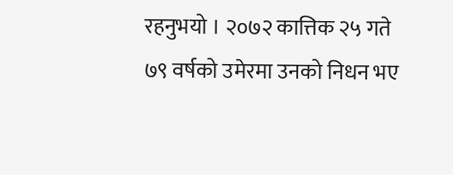रहनुभयो । २०७२ कात्तिक २५ गते ७९ वर्षको उमेरमा उनको निधन भए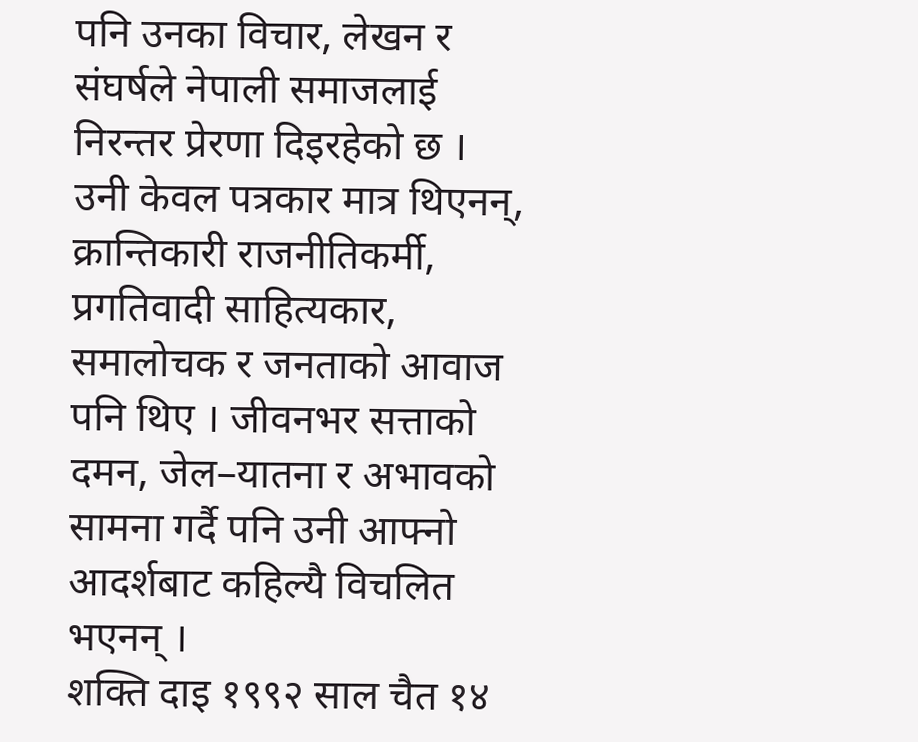पनि उनका विचार, लेखन र संघर्षले नेपाली समाजलाई निरन्तर प्रेरणा दिइरहेको छ । उनी केवल पत्रकार मात्र थिएनन्, क्रान्तिकारी राजनीतिकर्मी, प्रगतिवादी साहित्यकार, समालोचक र जनताको आवाज पनि थिए । जीवनभर सत्ताको दमन, जेल–यातना र अभावको सामना गर्दै पनि उनी आफ्नो आदर्शबाट कहिल्यै विचलित भएनन् ।
शक्ति दाइ १९९२ साल चैत १४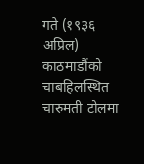गते (१९३६ अप्रिल) काठमाडौंको चाबहिलस्थित चारुमती टोलमा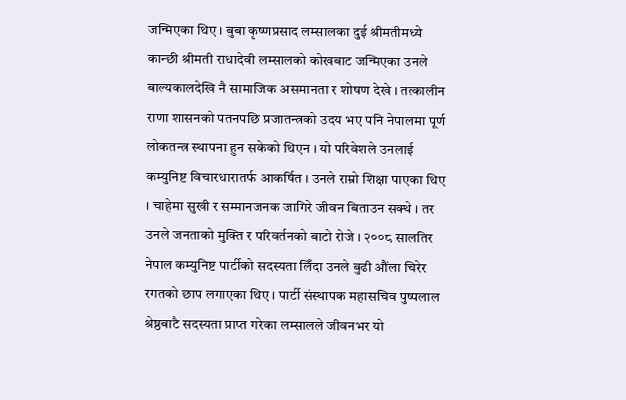जन्मिएका थिए । बुबा कृष्णप्रसाद लम्सालका दुई श्रीमतीमध्ये कान्छी श्रीमती राधादेवी लम्सालको कोखबाट जन्मिएका उनले बाल्यकालदेखि नै सामाजिक असमानता र शोषण देखे । तत्कालीन राणा शासनको पतनपछि प्रजातन्त्रको उदय भए पनि नेपालमा पूर्ण लोकतन्त्र स्थापना हुन सकेको थिएन । यो परिवेशले उनलाई कम्युनिष्ट विचारधारातर्फ आकर्षित । उनले राम्रो शिक्षा पाएका थिए । चाहेमा सुखी र सम्मानजनक जागिरे जीवन बिताउन सक्थे । तर उनले जनताको मुक्ति र परिवर्तनको बाटो रोजे । २००८ सालतिर नेपाल कम्युनिष्ट पार्टीको सदस्यता लिँदा उनले बुढी औंला चिरेर रगतको छाप लगाएका थिए । पार्टी संस्थापक महासचिव पुष्पलाल श्रेष्ठबाटै सदस्यता प्राप्त गरेका लम्सालले जीवनभर यो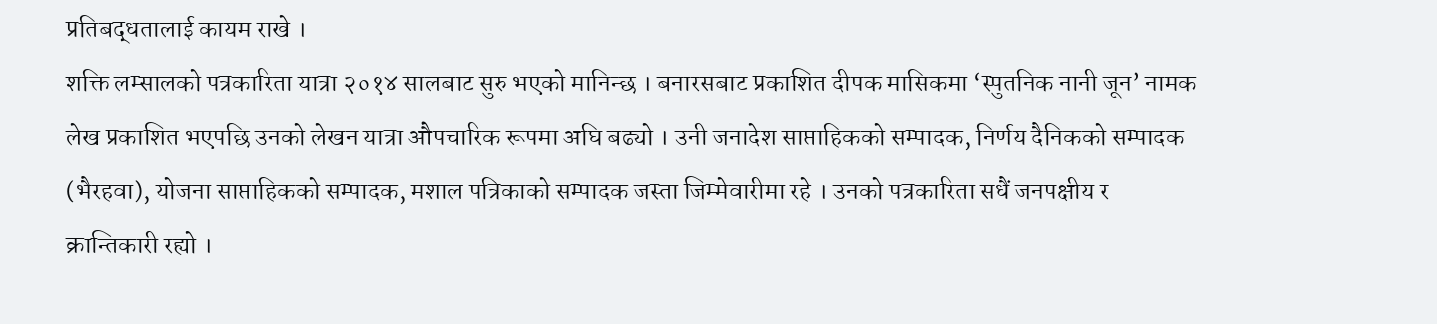प्रतिबद्धतालाई कायम राखे ।
शक्ति लम्सालको पत्रकारिता यात्रा २०१४ सालबाट सुरु भएको मानिन्छ । बनारसबाट प्रकाशित दीपक मासिकमा ‘स्पुतनिक नानी जून’ नामक लेख प्रकाशित भएपछि उनको लेखन यात्रा औपचारिक रूपमा अघि बढ्यो । उनी जनादेश साप्ताहिकको सम्पादक, निर्णय दैनिकको सम्पादक (भैरहवा), योजना साप्ताहिकको सम्पादक, मशाल पत्रिकाको सम्पादक जस्ता जिम्मेवारीमा रहे । उनको पत्रकारिता सधैं जनपक्षीय र क्रान्तिकारी रह्यो ।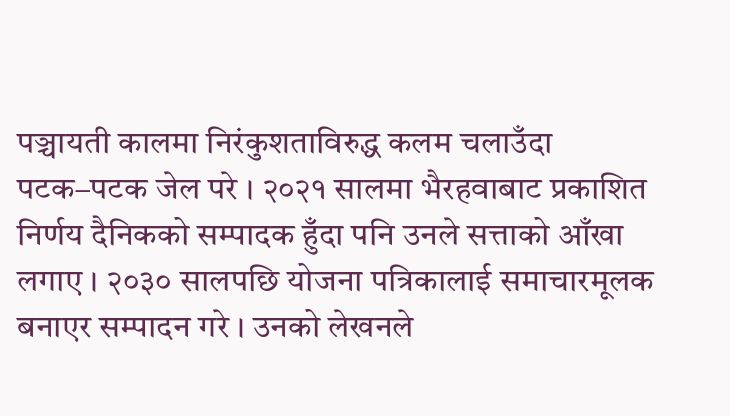पञ्चायती कालमा निरंकुशताविरुद्ध कलम चलाउँदा पटक–पटक जेल परे । २०२१ सालमा भैरहवाबाट प्रकाशित निर्णय दैनिकको सम्पादक हुँदा पनि उनले सत्ताको आँखा लगाए । २०३० सालपछि योजना पत्रिकालाई समाचारमूलक बनाएर सम्पादन गरे । उनको लेखनले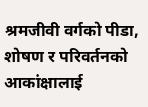श्रमजीवी वर्गको पीडा, शोषण र परिवर्तनको आकांक्षालाई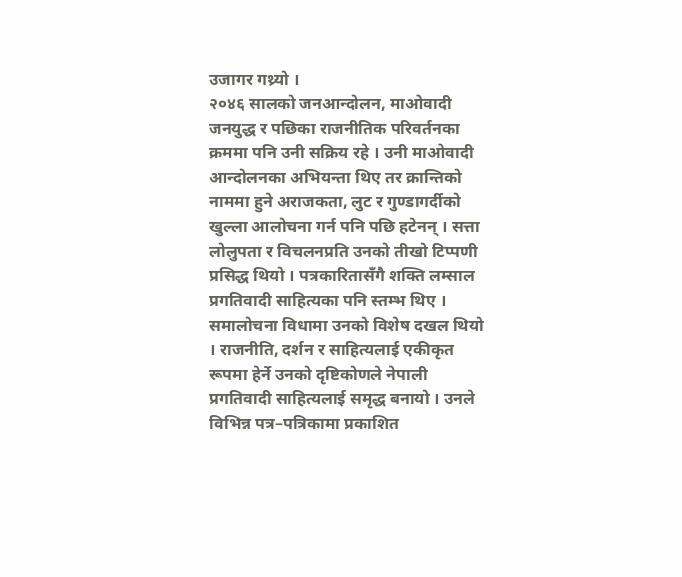उजागर गथ्र्यो ।
२०४६ सालको जनआन्दोलन, माओवादी जनयुद्ध र पछिका राजनीतिक परिवर्तनका क्रममा पनि उनी सक्रिय रहे । उनी माओवादी आन्दोलनका अभियन्ता थिए तर क्रान्तिको नाममा हुने अराजकता, लुट र गुण्डागर्दीको खुल्ला आलोचना गर्न पनि पछि हटेनन् । सत्ता लोलुपता र विचलनप्रति उनको तीखो टिप्पणी प्रसिद्ध थियो । पत्रकारितासँगै शक्ति लम्साल प्रगतिवादी साहित्यका पनि स्तम्भ थिए । समालोचना विधामा उनको विशेष दखल थियो । राजनीति, दर्शन र साहित्यलाई एकीकृत रूपमा हेर्ने उनको दृष्टिकोणले नेपाली प्रगतिवादी साहित्यलाई समृद्ध बनायो । उनले विभिन्न पत्र–पत्रिकामा प्रकाशित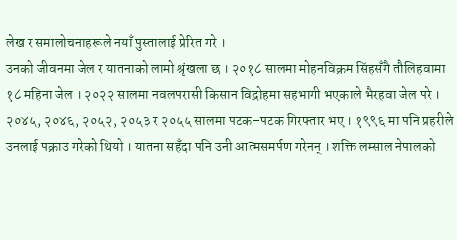लेख र समालोचनाहरूले नयाँ पुस्तालाई प्रेरित गरे ।
उनको जीवनमा जेल र यातनाको लामो श्रृंखला छ । २०१८ सालमा मोहनविक्रम सिंहसँगै तौलिहवामा १८ महिना जेल । २०२२ सालमा नवलपरासी किसान विद्रोहमा सहभागी भएकाले भैरहवा जेल परे । २०४५, २०४६, २०५२, २०५३ र २०५५ सालमा पटक–पटक गिरफ्तार भए । १९९६ मा पनि प्रहरीले उनलाई पक्राउ गरेको थियो । यातना सहँदा पनि उनी आत्मसमर्पण गरेनन् । शक्ति लम्साल नेपालको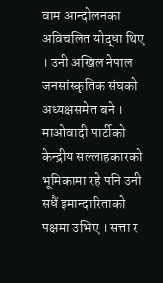वाम आन्दोलनका अविचलित योद्धा थिए । उनी अखिल नेपाल जनसांस्कृतिक संघको अध्यक्षसमेत बने । माओवादी पार्टीको केन्द्रीय सल्लाहकारको भूमिकामा रहे पनि उनी सधैं इमान्दारिताको पक्षमा उभिए । सत्ता र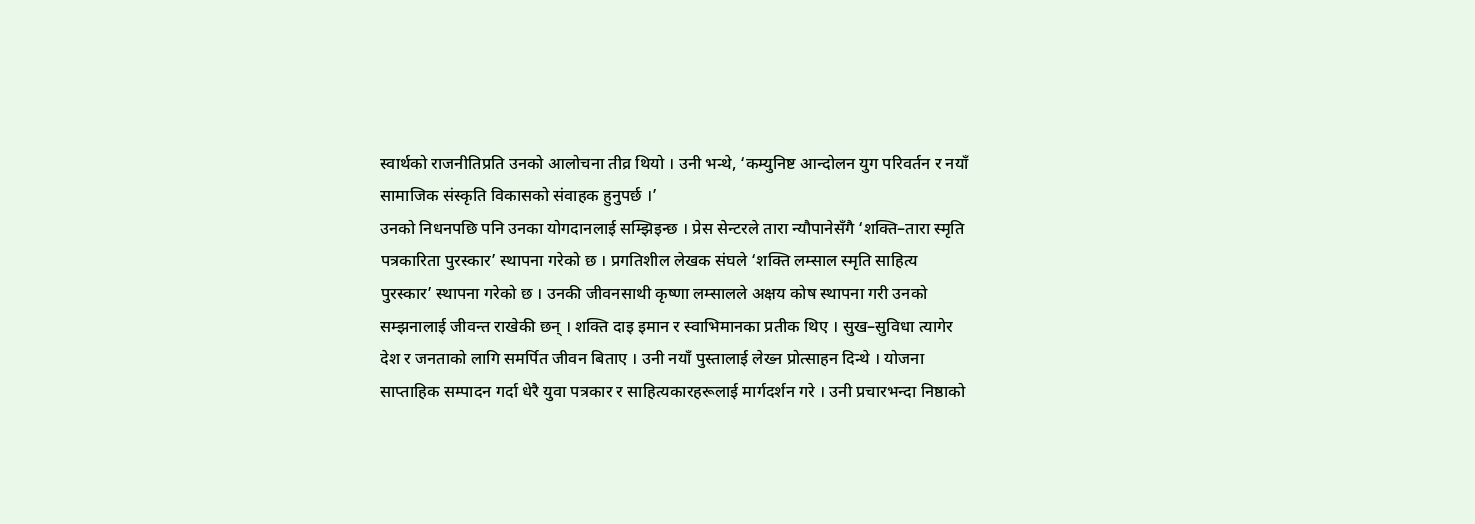स्वार्थको राजनीतिप्रति उनको आलोचना तीव्र थियो । उनी भन्थे, ‘कम्युनिष्ट आन्दोलन युग परिवर्तन र नयाँ सामाजिक संस्कृति विकासको संवाहक हुनुपर्छ ।’
उनको निधनपछि पनि उनका योगदानलाई सम्झिइन्छ । प्रेस सेन्टरले तारा न्यौपानेसँगै ‘शक्ति–तारा स्मृति पत्रकारिता पुरस्कार’ स्थापना गरेको छ । प्रगतिशील लेखक संघले ‘शक्ति लम्साल स्मृति साहित्य पुरस्कार’ स्थापना गरेको छ । उनकी जीवनसाथी कृष्णा लम्सालले अक्षय कोष स्थापना गरी उनको सम्झनालाई जीवन्त राखेकी छन् । शक्ति दाइ इमान र स्वाभिमानका प्रतीक थिए । सुख–सुविधा त्यागेर देश र जनताको लागि समर्पित जीवन बिताए । उनी नयाँ पुस्तालाई लेख्न प्रोत्साहन दिन्थे । योजना साप्ताहिक सम्पादन गर्दा धेरै युवा पत्रकार र साहित्यकारहरूलाई मार्गदर्शन गरे । उनी प्रचारभन्दा निष्ठाको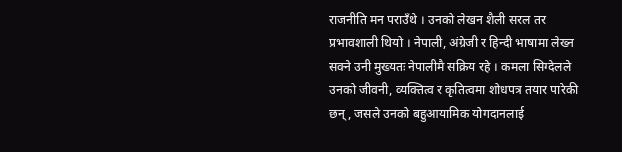राजनीति मन पराउँथे । उनको लेखन शैली सरल तर प्रभावशाली थियो । नेपाली, अंग्रेजी र हिन्दी भाषामा लेख्न सक्ने उनी मुख्यतः नेपालीमै सक्रिय रहे । कमला सिग्देलले उनको जीवनी, व्यक्तित्व र कृतित्वमा शोधपत्र तयार पारेकी छन्, जसले उनको बहुआयामिक योगदानलाई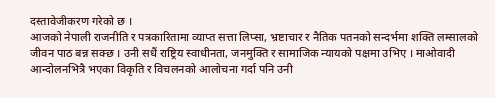दस्तावेजीकरण गरेको छ ।
आजको नेपाली राजनीति र पत्रकारितामा व्याप्त सत्ता लिप्सा, भ्रष्टाचार र नैतिक पतनको सन्दर्भमा शक्ति लम्सालको जीवन पाठ बन्न सक्छ । उनी सधैं राष्ट्रिय स्वाधीनता, जनमुक्ति र सामाजिक न्यायको पक्षमा उभिए । माओवादी आन्दोलनभित्रै भएका विकृति र विचलनको आलोचना गर्दा पनि उनी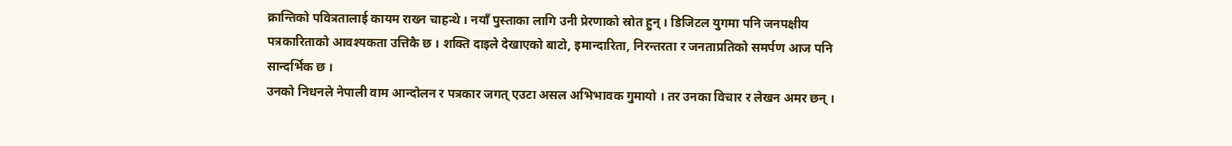क्रान्तिको पवित्रतालाई कायम राख्न चाहन्थे । नयाँ पुस्ताका लागि उनी प्रेरणाको स्रोत हुन् । डिजिटल युगमा पनि जनपक्षीय पत्रकारिताको आवश्यकता उत्तिकै छ । शक्ति दाइले देखाएको बाटो, इमान्दारिता, निरन्तरता र जनताप्रतिको समर्पण आज पनि सान्दर्भिक छ ।
उनको निधनले नेपाली वाम आन्दोलन र पत्रकार जगत् एउटा असल अभिभावक गुमायो । तर उनका विचार र लेखन अमर छन् ।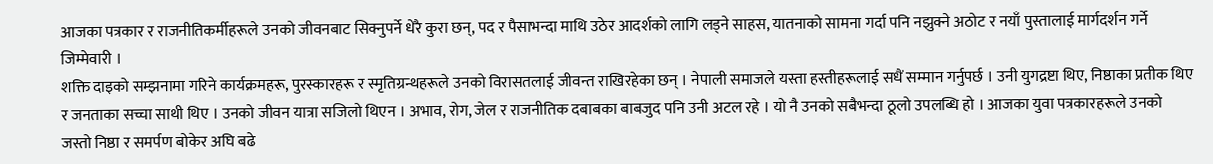आजका पत्रकार र राजनीतिकर्मीहरूले उनको जीवनबाट सिक्नुपर्ने धेरै कुरा छन्, पद र पैसाभन्दा माथि उठेर आदर्शको लागि लड्ने साहस, यातनाको सामना गर्दा पनि नझुक्ने अठोट र नयाँ पुस्तालाई मार्गदर्शन गर्ने जिम्मेवारी ।
शक्ति दाइको सम्झनामा गरिने कार्यक्रमहरू, पुरस्कारहरू र स्मृतिग्रन्थहरूले उनको विरासतलाई जीवन्त राखिरहेका छन् । नेपाली समाजले यस्ता हस्तीहरूलाई सधैं सम्मान गर्नुपर्छ । उनी युगद्रष्टा थिए, निष्ठाका प्रतीक थिए र जनताका सच्चा साथी थिए । उनको जीवन यात्रा सजिलो थिएन । अभाव, रोग, जेल र राजनीतिक दबाबका बाबजुद पनि उनी अटल रहे । यो नै उनको सबैभन्दा ठूलो उपलब्धि हो । आजका युवा पत्रकारहरूले उनको जस्तो निष्ठा र समर्पण बोकेर अघि बढे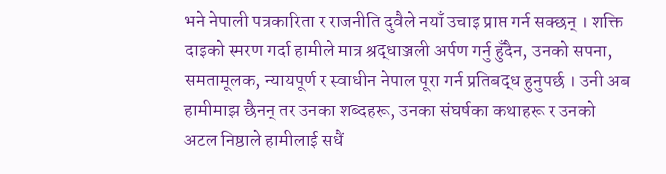भने नेपाली पत्रकारिता र राजनीति दुवैले नयाँ उचाइ प्राप्त गर्न सक्छन् । शक्ति दाइको स्मरण गर्दा हामीले मात्र श्रद्धाञ्जली अर्पण गर्नु हुँदैन, उनको सपना, समतामूलक, न्यायपूर्ण र स्वाधीन नेपाल पूरा गर्न प्रतिबद्ध हुनुपर्छ । उनी अब हामीमाझ छैनन् तर उनका शब्दहरू, उनका संघर्षका कथाहरू र उनको अटल निष्ठाले हामीलाई सधैं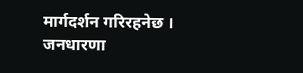मार्गदर्शन गरिरहनेछ । जनधारणा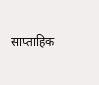साप्ताहिक